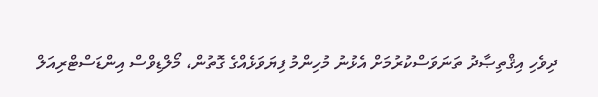ދިވެހި އިޤްތިޞާދު ތަނަވަސްކުރުމަށް އެޅުނު މުހިންމު ފިޔަވަޅެއްގެ ގޮތުން، މޯލްޑިވްސް އިންޑަސްޓްރިއަލް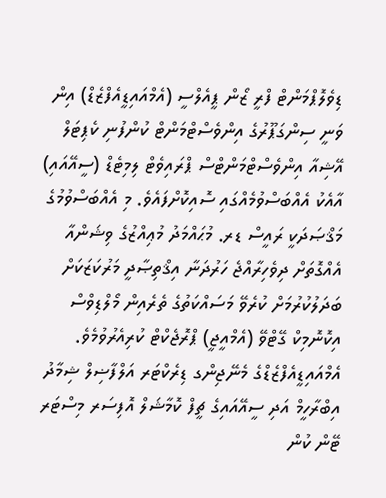ޑިވެލޮޕްމަންޓް ފްރީ ޒޯން ޕީއެލްސީ (އެމްއައިޑީއެފްޒެޑް) އިން ވަނީ ސިންގަޕޫރުގެ އިންވެސްޓްމަންޓް ކުންފުނި ކެޕިޓަލް އޭޝިއާ އިންވެސްޓްމަންޓްސް ޕްރައިވެޓް ލިމިޓެޑް (ސީއޭއައި) އާއެކު އެއްބަސްވުމެއްގައި ސޮއިކޮށްފައެވެ. މި އެއްބަސްވުމުގެ މަޤްޞަދަކީ ރައީސް ޑރ. މުޙައްމަދު މުޢިއްޒުގެ ވިޝަންއާ އެއްގޮތަށް ދިވެހިރާއްޖެ ހަރުދަނާ އިޤްތިޞާދީ މަރުކަޒަކަށް ބަދަލުކުރުމަށް ކުރެވޭ މަސައްކަތުގެ ތެރެއިން މޯލްޑިވްސް އިކޮނޮމިކް ގޭޓްވޭ (އެމްއީޖީ) ޕްރޮޖެކްޓް ކުރިއެރުވުމެވެ.
އެމްއައިޑީއެފްޒެޑްގެ މެނޭޖިންގ ޑިރެކްޓަރ އަލްފާޟިލް ޝިމާދު އިބްރާހީމް އަދި ސީއޭއައިގެ ޗީފް ކޮމާޝަލް އޮފިސަރ މިސްޓަރ ޓޭން ކުން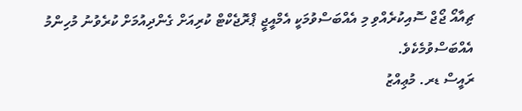ޗިއާއޯ ޖޯޖް ސޮއިކުރެއްވި މި އެއްބަސްވުމަކީ އެމްއީޖީ ޕްރޮޖެކްޓް ކުރިއަށް ގެންދިއުމަށް ކުރެވުނު މުހިންމު އެއްބަސްވުމެކެވެ.
ރައީސް ޑރ. މުޢިއްޒު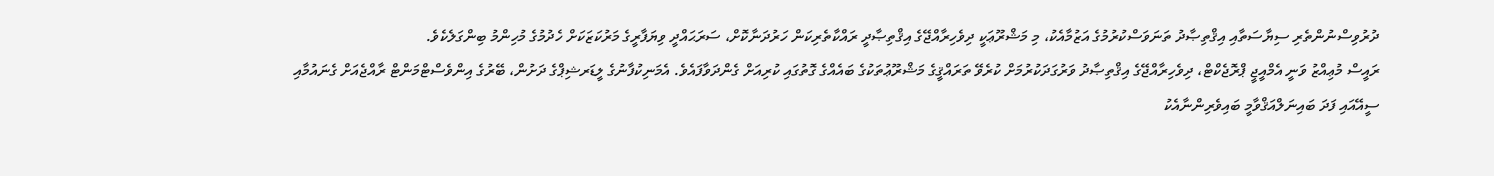ދުރުވިސްނުންތެރި ސިޔާސަތާއި އިޤްތިޞާދު ތަނަވަސްކުރުމުގެ އަޒުމާއެކު، މި މަޝްރޫޢަކީ ދިވެހިރާއްޖޭގެ އިޤްތިޞާދީ ރައްކާތެރިކަން ހަރުދަނާކޮށް، ސަރަޙައްދީ ވިޔަފާރީގެ މަރުކަޒަކަށް ހެދުމުގެ މުހިންމު ބިންގަލެކެވެ.
ރައީސް މުޢިއްޒު ވަނީ އެމްއީޖީ ޕްރޮޖެކްޓް، ދިވެހިރާއްޖޭގެ އިޤްތިޞާދު ވަރުގަދަކުރުމަށް ކުރެވޭ ތަރައްޤީގެ މަޝްރޫޢުތަކުގެ ބައެއްގެ ގޮތުގައި ކުރިއަށް ގެންދަވާފައެވެ. އެމަނިކުފާނުގެ ލީޑަރޝިޕްގެ ދަށުން، ބޭރުގެ އިންވެސްޓްމަންޓް ރާއްޖެއަށް ގެނައުމާއި ސީއޭއައި ފަދަ ބައިނަލްއަޤްވާމީ ބައިވެރިންނާއެކު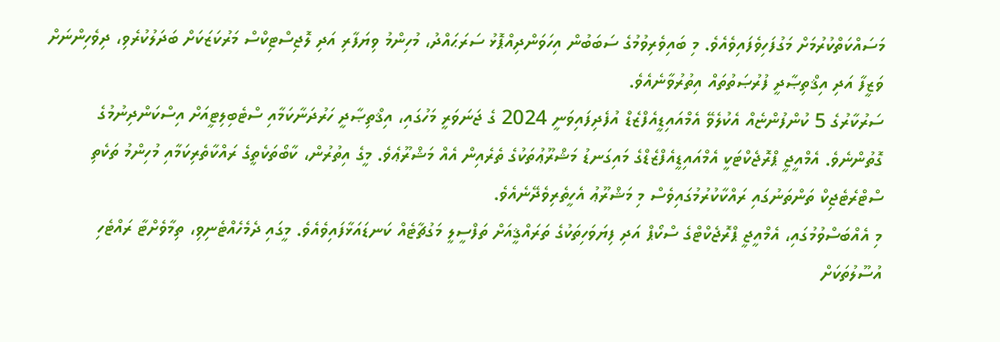މަސައްކަތްކުރުމަށް މަގުފަހިވެފައިވެއެވެ. މި ބައިވެރިވުމުގެ ސަބަބުން އިހަވަންދިއްޕޮޅު ސަރަޙައްދު، މުހިންމު ވިޔަފާރި އަދި ލޮޖިސްޓިކްސް މަރުކަޒަކަށް ބަދަލުކުރެވި، ދިވެހިންނަށް ވަޒީފާ އަދި އިޤްތިޞާދީ ފުރުޞަތުތައް އިތުރުވާނެއެވެ.
ސަރުކާރުގެ 5 ކުންފުންޏެއް އެކުލެވޭ އެމްއައިޑީއެފްޒެޑް އުފެދިފައިވަނީ 2024 ގެ ޖަނަވަރީ މަހުގައި، އިޤްތިޞާދީ ހަރުދަނާކަމާއި ސްޓެބިލިޓީއަށް އިސްކަންދިނުމުގެ ގޮތުންނެވެ. އެމްއީޖީ ޕްރޮޖެކްޓަކީ އެމްއައިޑީއެފްޒެޑްގެ މައިގަނޑު މަޝްރޫޢުތަކުގެ ތެރެއިން އެއް މަޝްރޫޢެވެ. މީގެ އިތުރުން، ކާބޯތަކެތީގެ ރައްކާތެރިކަމާއި މުހިންމު ތަކެތި ސްޓްރެޓެޖިކް ތަންތަނުގައި ރައްކާކުރުމުގައިވެސް މި މަޝްރޫޢު އެހީތެރިވެދޭނެއެވެ.
މި އެއްބަސްވުމުގައި، އެމްއީޖީ ޕްރޮޖެކްޓްގެ ސްކޯޕް އަދި ފިޔަވަހިތަކުގެ ތަރައްޤީއަށް ތަފްސީލީ މަގުޗާޓެއް ކަނޑައަޅާފައިވެއެވެ. މީގައި ދެމެހެއްޓެނިވި، ތިމާވެށްޓާ ރައްޓެހި އުސޫލުތަކަށް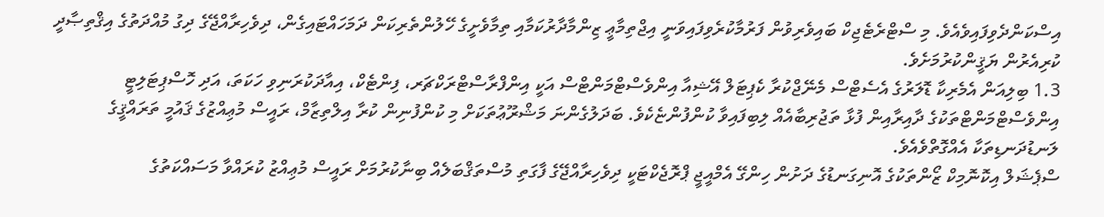އިސްކަންދެވިފައިވެއެވެ. މި ސްޓްރެޓެޖިކް ބައިވެރިވުން ފަރުމާކުރެވިފައިވަނީ އިޖްތިމާޢީ ޒިންމާދާރުކަމާއި ތިމާވެށީގެ ހޭލުންތެރިކަން ދަމަހައްޓައިގެން، ދިވެހިރާއްޖޭގެ ދިގު މުއްދަތުގެ އިޤްތިޞާދީ ކުރިއެރުން ޔަޤީންކުރުމަށެވެ.
1.3 ބިލިއަން އެމެރިކާ ޑޮލަރުގެ އެސެޓްސް މެނޭޖްކުރާ ކެޕިޓަލް އޭޝިއާ އިންވެސްޓްމަންޓްސް އަކީ އިންފްރާސްޓްރަކްޗަރ، ފިންޓެކް، އިއާދަކުރަނިވި ހަކަތަ، އަދި ހޮސްޕިޓަލިޓީ އިންވެސްޓްމަންޓްތަކުގެ ދާއިރާއިން ފުޅާ ތަޖުރިބާއެއް ލިބިފައިވާ ކުންފުންޏެކެވެ. ބަދަލުގެންނަ މަޝްރޫޢުތަކަށް މި ކުންފުނިން ކުރާ އިލްތިޒާމް، ރައީސް މުޢިއްޒުގެ ޤައުމީ ތަރައްޤީގެ ލަނޑުދަނޑިތަކާ އެއްގޮތްވެއެވެ.
ސްޕެޝަލް އިކޮނޮމިކް ޒޯންތަކުގެ އޮނިގަނޑުގެ ދަށުން ހިންގޭ އެމްއީޖީ ޕްރޮޖެކްޓަކީ ދިވެހިރާއްޖޭގެ ފާގަތި މުސްތަޤްބަލެއް ބިނާކުރުމަށް ރައީސް މުޢިއްޒު ކުރައްވާ މަސައްކަތުގެ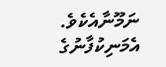ނަމޫނާއެކެވެ. އެމަނިކުފާނުގެ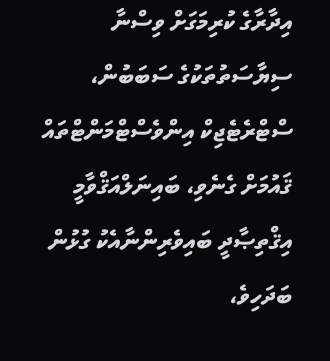އިދާރާގެ ކުރިމަގަށް ވިސްނާ ސިޔާސަތުތަކުގެ ސަބަބުން، ސްޓްރެޓެޖިކް އިންވެސްޓްމަންޓްތައް ޤައުމަށް ގެނެވި، ބައިނަލްއަޤްވާމީ އިޤްތިޞާދީ ބައިވެރިންނާއެކު ގުޅުން ބަދަހިވެ،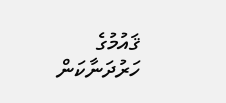ޤައުމުގެ ހަރުދަނާކަން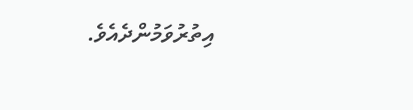އިތުރުވަމުންދެއެވެ.